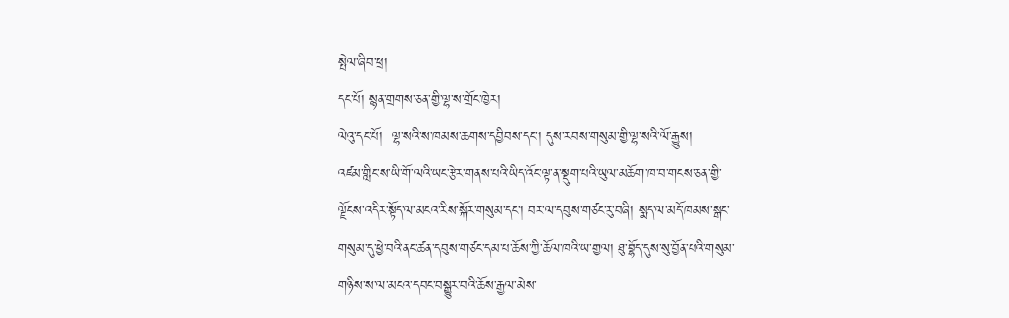སྤེལ་ཞིབ་ཕྲ།
དང་པོ། སྙན་གྲགས་ཅན་གྱི་ལྷ་ས་གྲོང་ཁྱེར།
ལེའུ་དང་པོ།  ལྷ་སའི་ས་ཁམས་ཆགས་དབྱིབས་དང་། དུས་རབས་གསུམ་གྱི་ལྷ་སའི་ལོ་རྒྱུས།          འཛམ་གླིང་ས་ཡི་གོ་ལའི་ཡང་རྩེར་གནས་པའི་ཡིད་འོང་ལྟ་ན་སྡུག་པའི་ཡུལ་མཆོག་ཁ་བ་གངས་ཅན་གྱི་ལྗོངས་འདིར་སྟོད་ལ་མངའ་རིས་སྐོར་གསུམ་དང་། བར་ལ་དབུས་གཙང་རུ་བཞི། སྨད་ལ་མདོ་ཁམས་སྒང་གསུམ་དུ་ཕྱེ་བའི་ནང་ཚན་དབུས་གཙང་དམ་པ་ཆོས་ཀྱི་ཆོལ་ཁའི་ཡ་གྱལ། ཐུ་བྷོད་དུས་སུ་བྱོན་པའི་གསུམ་གཉིས་ས་ལ་མངའ་དབང་བསྒྱུར་བའི་ཆོས་རྒྱལ་མེས་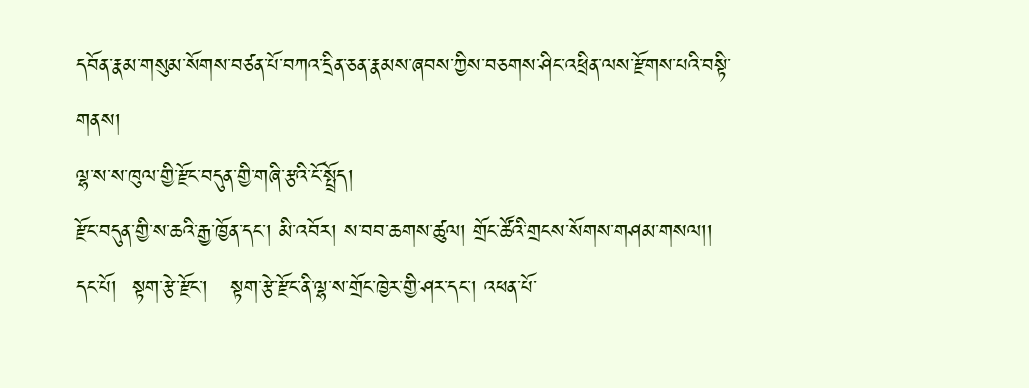དབོན་རྣམ་གསུམ་སོགས་བཙན་པོ་བཀའ་དྲིན་ཅན་རྣམས་ཞབས་ཀྱིས་བཅགས་ཤིང་འཕྲིན་ལས་རྫོགས་པའི་བསྟི་གནས།
ལྷ་ས་ས་ཁུལ་གྱི་རྫོང་བདུན་གྱི་གཞི་རྩའི་ངོ་སྤྲོད།
རྫོང་བདུན་གྱི་ས་ཆའི་རྒྱ་ཁྱོན་དང་། མི་འབོར། ས་བབ་ཆགས་ཚུལ། གྲོང་ཚོའི་གྲངས་སོགས་གཤམ་གསལ།།       དང་པོ།  སྟག་རྩེ་རྫོང་།   སྟག་རྩེ་རྫོང་ནི་ལྷ་ས་གྲོང་ཁྱེར་གྱི་ཤར་དང་། འཕན་པོ་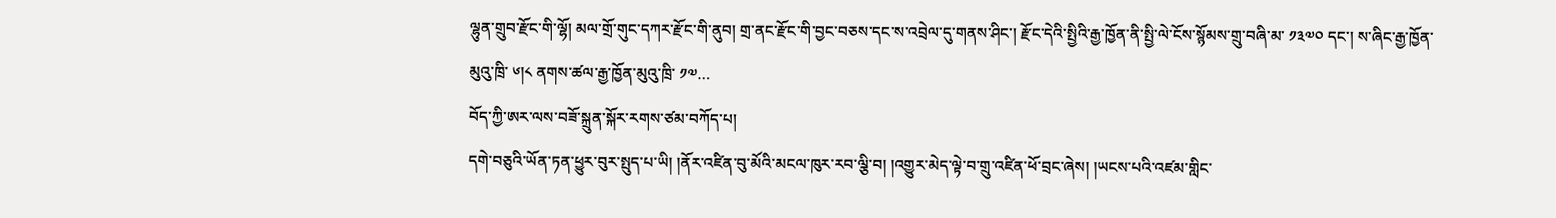ལྷུན་གྲུབ་རྫོང་གི་ལྷོ། མལ་གྲོ་གུང་དཀར་རྫོང་གི་ནུབ། གྲ་ནང་རྫོང་གི་བྱང་བཅས་དང་ས་འབྲེལ་དུ་གནས་ཤིང་། རྫོང་དེའི་སྤྱིའི་རྒྱ་ཁྱོན་ནི་སྤྱི་ལེ་ངོས་སྙོམས་གྲུ་བཞི་མ་ ༡༣༧༠ དང་། ས་ཞིང་རྒྱ་ཁྱོན་མུའུ་ཁྲི་ ༦།༨ ནགས་ཚལ་རྒྱ་ཁྱོན་མུའུ་ཁྲི་ ༡༧…
བོད་ཀྱི་ཨར་ལས་བཟོ་སྐྲུན་སྐོར་རགས་ཙམ་བཀོད་པ།
དགེ་བཅུའི་ཡོན་ཏན་ཕྱུར་བུར་སྤུད་པ་ཡི། །ནོར་འཛིན་བུ་མོའི་མངལ་ཁུར་རབ་ལྕི་བ། །འགྱུར་མེད་ལྟེ་བ་གྲུ་འཛིན་ཕོ་བྲང་ཞེས། །ཡངས་པའི་འཛམ་གླིང་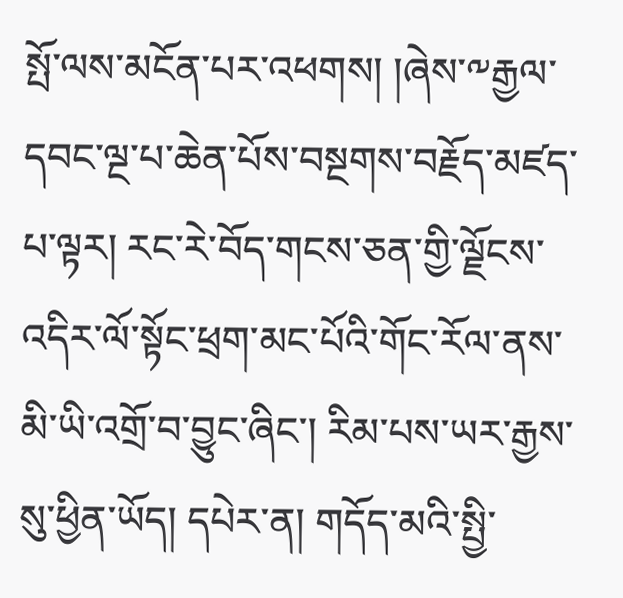སྤོ་ལས་མངོན་པར་འཕགས། །ཞེས་༸རྒྱལ་དབང་ལྔ་པ་ཆེན་པོས་བསྔགས་བརྗོད་མཛད་པ་ལྟར། རང་རེ་བོད་གངས་ཅན་གྱི་ལྗོངས་འདིར་ལོ་སྟོང་ཕྲག་མང་པོའི་གོང་རོལ་ནས་མི་ཡི་འགྲོ་བ་བྱུང་ཞིང་། རིམ་པས་ཡར་རྒྱས་སུ་ཕྱིན་ཡོད། དཔེར་ན། གདོད་མའི་སྤྱི་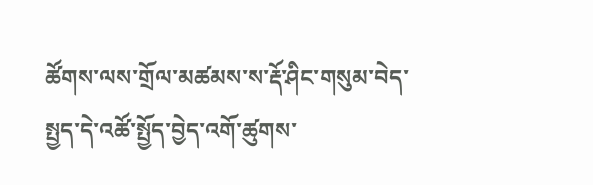ཚོགས་ལས་གྲོལ་མཚམས་ས་རྡོ་ཤིང་གསུམ་བེད་སྤྱད་དེ་འཚོ་སྤྱོད་བྱེད་འགོ་ཚུགས་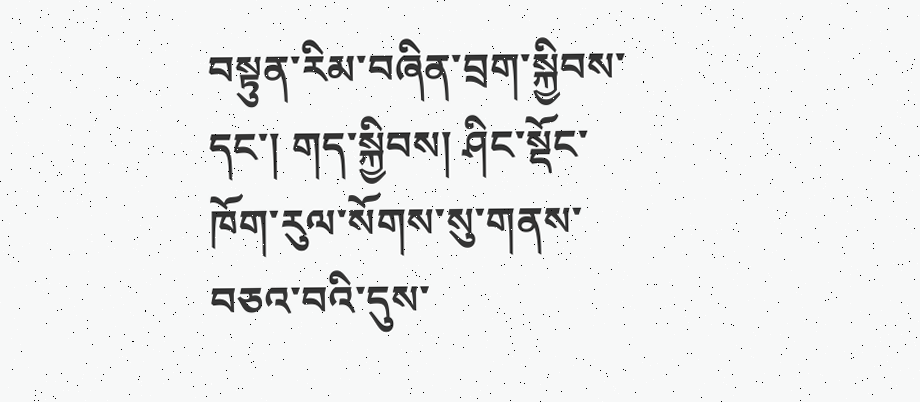བསྟུན་རིམ་བཞིན་བྲག་སྐྱིབས་དང་། གད་སྐྱིབས། ཤིང་སྡོང་ཁོག་རུལ་སོགས་སུ་གནས་བཅའ་བའི་དུས་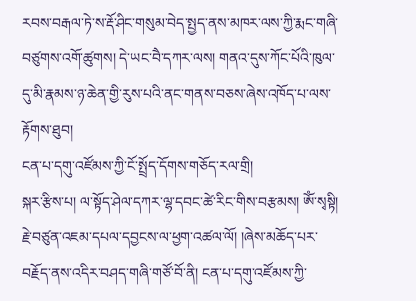རབས་བརྒལ་ཏེ་ས་རྡོ་ཤིང་གསུམ་བེད་སྤྱད་ནས་མཁར་ལས་ཀྱི་རྨང་གཞི་བཙུགས་འགོ་ཚུགས། དེ་ཡང་བཻ་དཀར་ལས། གནའ་དུས་ཀོང་པོའི་ཁུལ་དུ་མི་རྣམས་ཉ་ཆེན་གྱི་རུས་པའི་ནང་གནས་བཅས་ཞེས་འཁོད་པ་ལས་རྟོགས་ཐུབ།
ངན་པ་དགུ་འཛོམས་ཀྱི་ངོ་སྤྲོད་དོགས་གཅོད་རལ་གྲི།
སྐར་རྩིས་པ། ལ་སྟོད་ཤེལ་དཀར་ལྷ་དབང་ཚེ་རིང་གིས་བརྩམས། ཨོཾ་སྭསྟི། རྗེ་བཙུན་འཇམ་དཔལ་དབྱངས་ལ་ཕྱག་འཚལ་ལོ། །ཞེས་མཆོད་པར་བརྗོད་ནས་འདིར་བཤད་གཞི་གཙོ་བོ་ནི། ངན་པ་དགུ་འཛོམས་ཀྱི་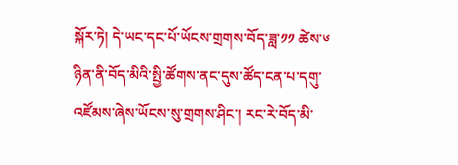སྐོར་ཏེ། དེ་ཡང་དང་པོ་ཡོངས་གྲགས་བོད་ཟླ་༡༡ ཚེས་༦ ཉིན་ནི་བོད་མིའི་སྤྱི་ཚོགས་ནང་དུས་ཚོད་ངན་པ་དགུ་འཛོམས་ཞེས་ཡོངས་སུ་གྲགས་ཤིང་། རང་རེ་བོད་མི་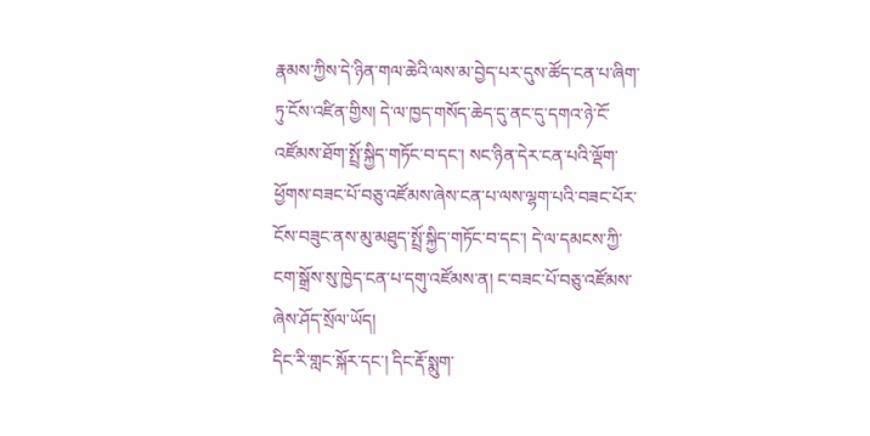རྣམས་ཀྱིས་དེ་ཉིན་གལ་ཆེའི་ལས་མ་བྱེད་པར་དུས་ཚོད་ངན་པ་ཞིག་ཏུ་ངོས་འཛིན་གྱིས། དེ་ལ་ཁྱད་གསོད་ཆེད་དུ་ནང་དུ་དགའ་ཉེ་ངོ་འཛོམས་ཐོག་སྤྲོ་སྐྱིད་གཏོང་བ་དང་། སང་ཉིན་དེར་ངན་པའི་ལྡོག་ཕྱོགས་བཟང་པོ་བཅུ་འཛོམས་ཞེས་ངན་པ་ལས་ལྷག་པའི་བཟང་པོར་ངོས་བཟུང་ནས་མུ་མཐུད་སྤྲོ་སྐྱིད་གཏོང་བ་དང་། དེ་ལ་དམངས་ཀྱི་ངག་སྒྲོས་སུ་ཁྱེད་ངན་པ་དགུ་འཛོམས་ན། ང་བཟང་པོ་བཅུ་འཛོམས་ཞེས་ཤོད་སྲོལ་ཡོད།
དིང་རི་གླང་སྐོར་དང་། དིང་རྡོ་སྨུག་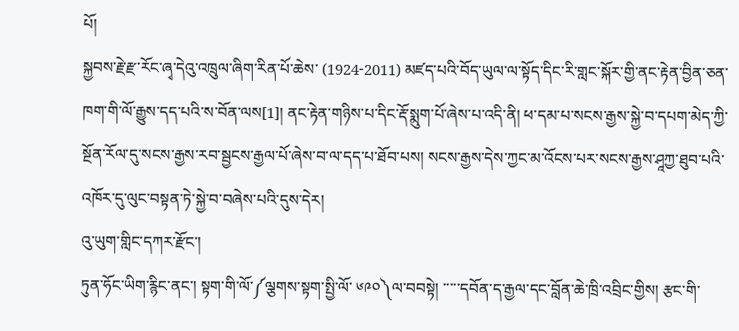པོ།
སྐྱབས་རྗེ་རྫ་རོང་ཞྭ་དེའུ་འཁྲུལ་ཞིག་རིན་པོ་ཆེས་ (1924-2011) མཛད་པའི་བོད་ཡུལ་ལ་སྟོད་དིང་རི་གླང་སྐོར་གྱི་ནང་རྟེན་བྱིན་ཅན་ཁག་གི་ལོ་རྒྱུས་དད་པའི་ས་བོན་ལས[1]། ནང་རྟེན་གཉིས་པ་དིང་རྡོ་སྨུག་པོ་ཞེས་པ་འདི་ནི། ཕ་དམ་པ་སངས་རྒྱས་སྐྱེ་བ་དཔག་མེད་ཀྱི་སྔོན་རོལ་དུ་སངས་རྒྱས་རབ་སྦྱངས་རྒྱལ་པོ་ཞེས་བ་ལ་དད་པ་ཐོབ་པས། སངས་རྒྱས་དེས་ཀྱང་མ་འོངས་པར་སངས་རྒྱས་ཤཱཀྱ་ཐུབ་པའི་འཁོར་དུ་ལུང་བསྟན་ཏེ་སྐྱེ་བ་བཞེས་པའི་དུས་དེར།
འུ་ཡུག་གླིང་དཀར་རྫོང་།
ཏུན་ཧོང་ཡིག་རྙིང་ནང་། སྟག་གི་ལོ་༼ལྕགས་སྟག་སྤྱི་ལོ་ ༦༩༠༽ལ་བབསྟེ། ་་་་་དབོན་ད་རྒྱལ་དང་བློན་ཆེ་ཁྲི་འབྲིང་གྱིས། རྩང་གི་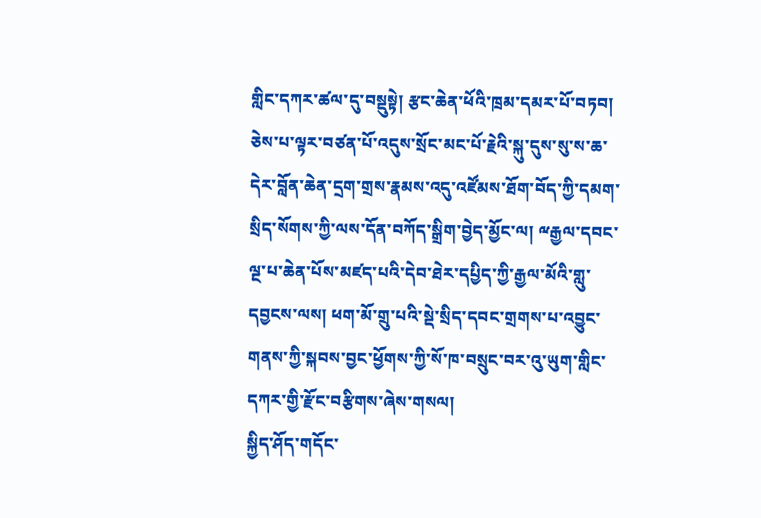གླིང་དཀར་ཚལ་དུ་བསྡུསྟེ། རྩང་ཆེན་ཕོའི་ཁྲམ་དམར་པོ་བཏབ། ཅེས་པ་ལྟར་བཙན་པོ་འདུས་སྲོང་མང་པོ་རྗེའི་སྐུ་དུས་སུ་ས་ཆ་དེར་བློན་ཆེན་དྲག་གྲས་རྣམས་འདུ་འཛོམས་ཐོག་བོད་ཀྱི་དམག་སྲིད་སོགས་ཀྱི་ལས་དོན་བཀོད་སྒྲིག་བྱེད་མྱོང་ལ། ྋརྒྱལ་དབང་ལྔ་པ་ཆེན་པོས་མཛད་པའི་དེབ་ཐེར་དཔྱིད་ཀྱི་རྒྱལ་མོའི་གླུ་དབྱངས་ལས། ཕག་མོ་གྲུ་པའི་སྡེ་སྲིད་དབང་གྲགས་པ་འབྱུང་གནས་ཀྱི་སྐབས་བྱང་ཕྱོགས་ཀྱི་སོ་ཁ་བསྲུང་བར་འུ་ཡུག་གླིང་དཀར་གྱི་རྫོང་བརྩིགས་ཞེས་གསལ།
སྐྱིད་ཤོད་གདོང་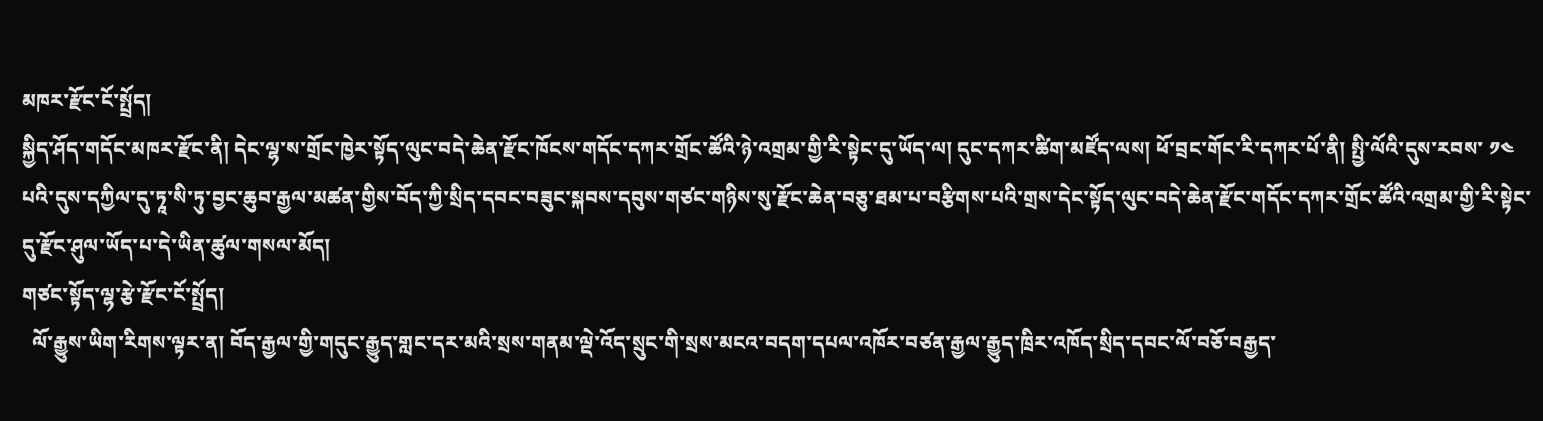མཁར་རྫོང་ངོ་སྤྲོད།
སྐྱིད་ཤོད་གདོང་མཁར་རྫོང་ནི། དེང་ལྷ་ས་གྲོང་ཁྱེར་སྟོད་ལུང་བདེ་ཆེན་རྫོང་ཁོངས་གདོང་དཀར་གྲོང་ཚོའི་ཉེ་འགྲམ་གྱི་རི་སྟེང་དུ་ཡོད་ལ། དུང་དཀར་ཚིག་མཛོད་ལས། ཕོ་བྲང་གོང་རི་དཀར་པོ་ནི། སྤྱི་ལོའི་དུས་རབས་ ༡༤ པའི་དུས་དཀྱིལ་དུ་ཏཱ་སི་ཏུ་བྱང་ཆུབ་རྒྱལ་མཚན་གྱིས་བོད་ཀྱི་སྲིད་དབང་བཟུང་སྐབས་དབུས་གཙང་གཉིས་སུ་རྫོང་ཆེན་བཅུ་ཐམ་པ་བརྩིགས་པའི་གྲས་དེང་སྟོད་ལུང་བདེ་ཆེན་རྫོང་གདོང་དཀར་གྲོང་ཚོའི་འགྲམ་གྱི་རི་སྟེང་དུ་རྫོང་ཤུལ་ཡོད་པ་དེ་ཡིན་ཚུལ་གསལ་མོད།
གཙང་སྟོད་ལྷ་རྩེ་རྫོང་ངོ་སྤྲོད།
  ལོ་རྒྱུས་ཡིག་རིགས་ལྟར་ན། བོད་རྒྱལ་གྱི་གདུང་རྒྱུད་གླང་དར་མའི་སྲས་གནམ་ལྡེ་འོད་སྲུང་གི་སྲས་མངའ་བདག་དཔལ་འཁོར་བཙན་རྒྱལ་རྒྱུད་ཁྲིར་འཁོད་སྲིད་དབང་ལོ་བཅོ་བརྒྱད་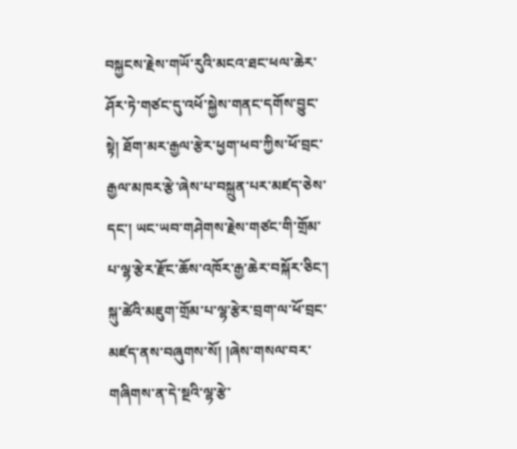བསྐྱངས་རྗེས་གཡོ་རུའི་མངའ་ཐང་ཕལ་ཆེར་ཤོར་ཏེ་གཙང་དུ་འཕོ་སྐྱེས་གནང་དགོས་བྱུང་སྟེ། ཐོག་མར་རྒྱལ་རྩེར་ཕྱག་ཕབ་ཀྱིས་ཕོ་བྲང་རྒྱལ་མཁར་རྩེ་ཞེས་པ་བསྐྲུན་པར་མཛད་ཅེས་དང་། ཡང་ཡབ་གཤེགས་རྗེས་གཙང་གི་གྲོམ་པ་ལྷ་རྩེར་རྫོང་ཆོས་འཁོར་རྒྱ་ཆེར་བསྐོར་ཅིང་། སྐུ་ཚེའི་མཇུག་གྲོམ་པ་ལྷ་རྩེར་བྲག་ལ་ཕོ་བྲང་མཛད་ནས་བཞུགས་སོ། །ཞེས་གསལ་བར་གཞིགས་ན་དེ་སྔའི་ལྷ་རྩེ་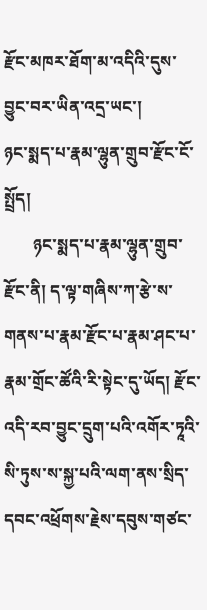རྫོང་མཁར་ཐོག་མ་འདིའི་དུས་བྱུང་བར་ཡིན་འདྲ་ཡང་།
ཉང་སྨད་པ་རྣམ་ལྷུན་གྲུབ་རྫོང་ངོ་སྤྲོད།
       ཉང་སྨད་པ་རྣམ་ལྷུན་གྲུབ་རྫོང་ནི། ད་ལྟ་གཞིས་ཀ་རྩེ་ས་གནས་པ་རྣམ་རྫོང་པ་རྣམ་ཤང་པ་རྣམ་གྲོང་ཚོའི་རི་སྟེང་དུ་ཡོད། རྫོང་འདི་རབ་བྱུང་དྲུག་པའི་འགོར་ཏཱའི་སི་ཏུས་ས་སྐྱ་པའི་ལག་ནས་སྲིད་དབང་འཕྲོགས་རྗེས་དབུས་གཙང་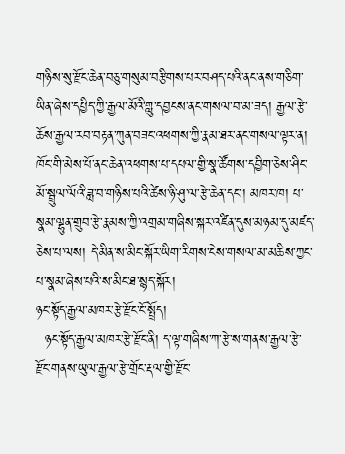གཉིས་སུ་རྫོང་ཆེན་བཅུ་གསུམ་བརྩིགས་པར་བཤད་པའི་ནང་ནས་གཅིག་ཡིན་ཞེས་དཔྱིད་ཀྱི་རྒྱལ་མོའི་གླུ་དབྱངས་ནང་གསལ་བ་མ་ཟད། རྒྱལ་རྩེ་ཆོས་རྒྱལ་རབ་བརྟན་ཀུན་བཟང་འཕགས་ཀྱི་རྣམ་ཐར་ནང་གསལ་ལྟར་ན། ཁོང་གི་མེས་པོ་ནང་ཆེན་འཕགས་པ་དཔལ་གྱི་སྣ་ཚོགས་དབྱིག་ཅེས་ཤིང་མོ་སྦྲུལ་ལོའི་ཟླ་བ་གཉིས་པའི་ཚེས་ཉི་ཤུ་ལ་རྩེ་ཆེན་དང་། མཁར་ཁ། པ་སྣམ་ལྷུན་གྲུབ་རྩེ་རྣམས་ཀྱི་འགྲམ་གཞིས་སྐར་འཛིན་དུས་མཉམ་དུ་མཛད་ཅེས་པ་ལས། དེ་མིན་ས་མིང་སྐོར་ཡིག་རིགས་ངེས་གསལ་མ་མཆིས་ཀྱང་པ་སྣམ་ཞེས་པའི་ས་མིང་ཐ་སྙད་སྐོར།
ཉང་སྟོད་རྒྱལ་མཁར་རྩེ་རྫོང་ངོ་སྤྲོད།
  ཉང་སྟོད་རྒྱལ་མཁར་རྩེ་རྫོང་ནི། ད་ལྟ་གཞིས་ཀ་རྩེ་ས་གནས་རྒྱལ་རྩེ་རྫོང་གནས་ཡུལ་རྒྱལ་རྩེ་གྲོང་རྡལ་གྱི་རྫོང་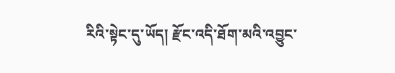རིའི་སྟེང་དུ་ཡོད། རྫོང་འདི་ཐོག་མའི་འབྱུང་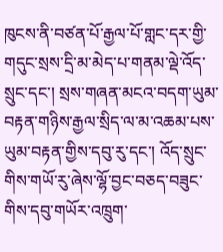ཁུངས་ནི་བཙན་པོ་རྒྱལ་པོ་གླང་དར་གྱི་གདུང་སྲས་དྲི་མ་མེད་པ་གནམ་ལྡེ་འོད་སྲུང་དང་། སྲས་གཞན་མངའ་བདག་ཡུམ་བརྟན་གཉིས་རྒྱལ་སྲིད་ལ་མ་འཆམ་པས་ཡུམ་བརྟན་གྱིས་དབུ་རུ་དང་། འོད་སྲུང་གིས་གཡོ་རུ་ཞེས་ལྷོ་བྱང་བཅད་བཟུང་གིས་དབུ་གཡོར་འཁྲུག་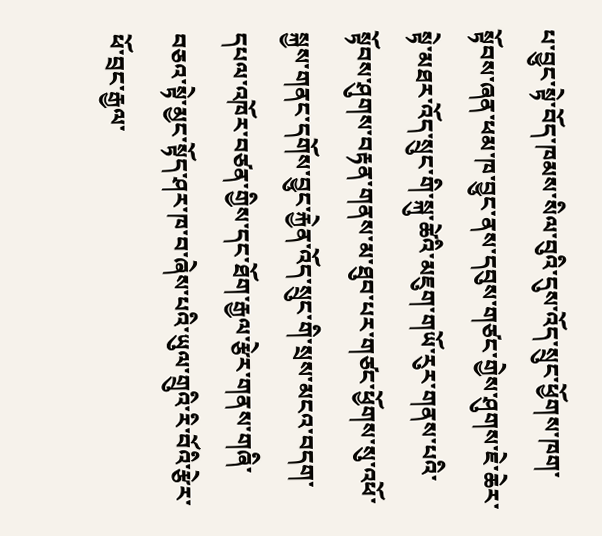པ་བྱུང་སྟེ་བོད་ཁམས་སིལ་བུའི་དུས་འོད་སྲུང་ཕྱོགས་ཁག་སྟོབས་ཞན་ཕམ་ཁ་བྱུང་ནས་དབུས་གཙང་གྱེས་ཤུགས་ཇེ་ཆེར་སྟེ་མཐར་འོད་སྲུང་གི་སྐུ་ཚེའི་མཇུག་གཡོ་རུར་གནས་པའི་སྟོབས་ཤུགས་བརྟན་གནས་མ་ཐུབ་པར་གཙང་ཕྱོགས་སུ་འཕོ་སྐྱས་གནང་དགོས་བྱུང་རྐྱེན་འོད་སྲུང་གི་སྲས་མངའ་བདག་དཔལ་འཁོར་བཙན་གྱིས་དང་ཐོག་རྒྱལ་རྩེར་གནས་གཞི་བཅའ་སྟེ་མྱང་སྟོད་ཤར་ཁ་བ་ཞེས་པའི་ཡུལ་གྲུའི་རི་བོའི་རྩེར་ཕོ་བྲང་རྒྱལ་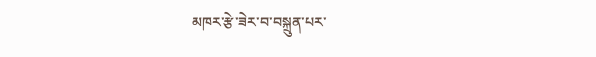མཁར་རྩེ་ཟེར་བ་བསྐྲུན་པར་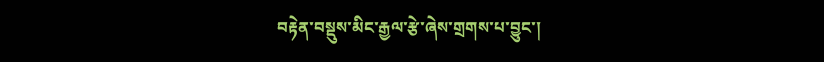བརྟེན་བསྡུས་མིང་རྒྱལ་རྩེ་ཞེས་གྲགས་པ་བྱུང་།